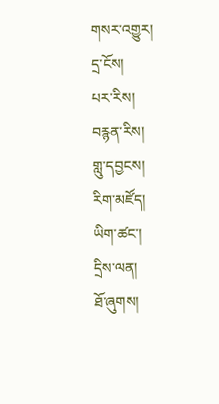གསར་འགྱུར།
དྲ་ངོས།
པར་རིས།
བརྙན་རིས།
གླུ་དབྱངས།
རིག་མཛོད།
ཡིག་ཚང་།
དྲིས་ལན།
ཐོ་ཞུགས།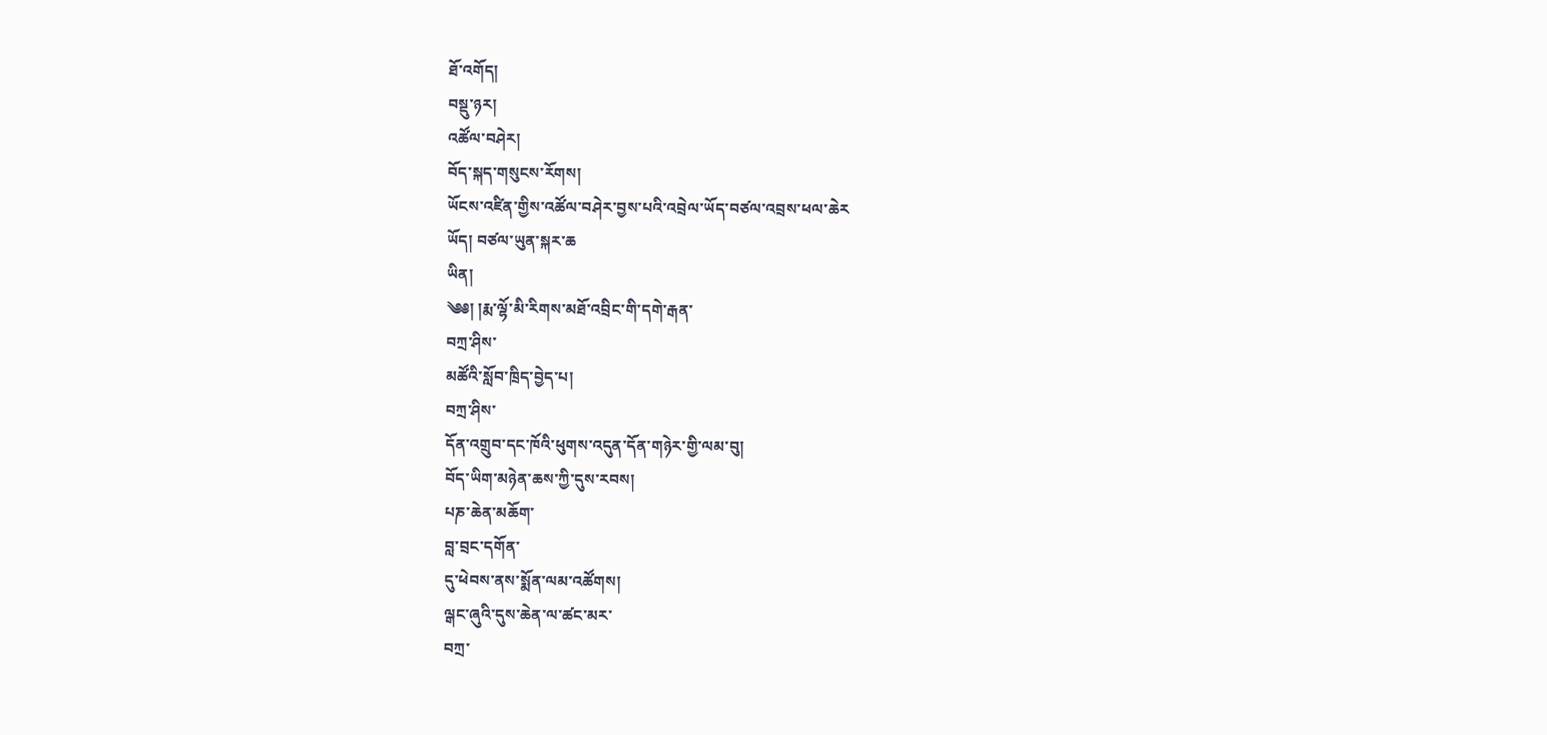ཐོ་འགོད།
བསྡུ་ཉར།
འཚོལ་བཤེར།
བོད་སྐད་གསུངས་རོགས།
ཡོངས་འཛིན་གྱིས་འཚོལ་བཤེར་བྱས་པའི་འབྲེལ་ཡོད་བཙལ་འབྲས་ཕལ་ཆེར
ཡོད། བཙལ་ཡུན་སྐར་ཆ
ཡིན།
༄༅། །རྨ་ལྷོ་མི་རིགས་མཐོ་འབྲིང་གི་དགེ་རྒན་
བཀྲ་ཤིས་
མཚོའི་སློབ་ཁྲིད་བྱེད་པ།
བཀྲ་ཤིས་
དོན་འགྲུབ་དང་ཁོའི་ཕུགས་འདུན་དོན་གཉེར་གྱི་ལམ་བུ།
བོད་ཡིག་མཉེན་ཆས་ཀྱི་དུས་རབས།
པཎ་ཆེན་མཆོག་
བླ་བྲང་དགོན་
དུ་ཕེབས་ནས་སྨོན་ལམ་འཚོགས།
ལྒང་ཞུའི་དུས་ཆེན་ལ་ཚང་མར་
བཀྲ་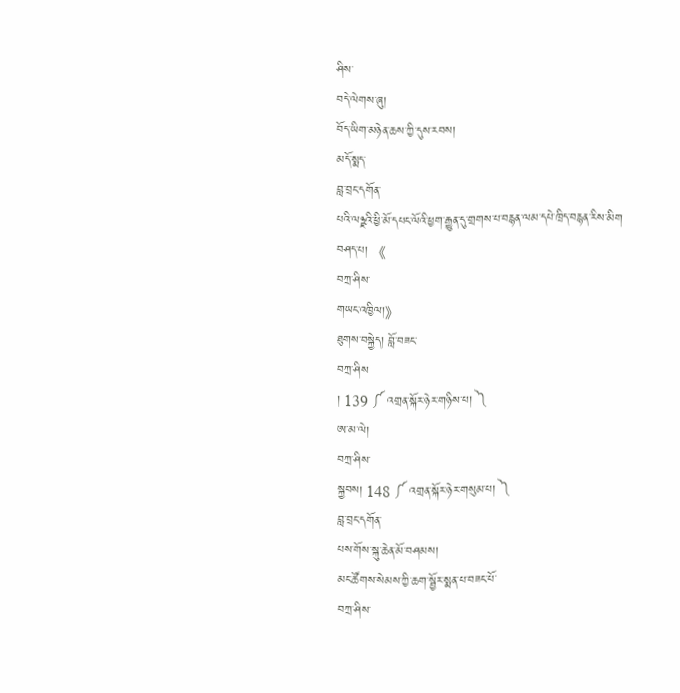ཤིས་
བདེ་ལེགས་ཞུ།
བོད་ཡིག་མཉེན་ཆས་ཀྱི་དུས་རབས།
མདོ་སྨད་
བླ་བྲང་དགོན་
པའི་ལཉྫའི་ཕྱི་མོ་དཔང་ལོའི་ཕྱག་རྒྱུན་དུ་གྲགས་པ་བརྙན་ལམ་དཔེ་ཁྲིད་བརྙན་རིས་མིག
བཤད་པ། 《
བཀྲ་ཤིས་
གཡང་འཁྱིལ།》
ཐུགས་བསྐྱེད། བློ་བཟང་
བཀྲ་ཤིས
། 139 ༼ འགྲན་སྐོར་ཉེར་གཉིས་པ། ༽
ཨ་མ་ལེ།
བཀྲ་ཤིས་
སྐྱབས། 148 ༼ འགྲན་སྐོར་ཉེར་གསུམ་པ། ༽
བླ་བྲང་དགོན་
པས་གོས་སྐུ་ཆེན་མོ་བཤམས།
མང་ཚོགས་སེམས་ཀྱི་ཆག་སྦྱོར་སྨན་པ་བཟང་པོ་
བཀྲ་ཤིས་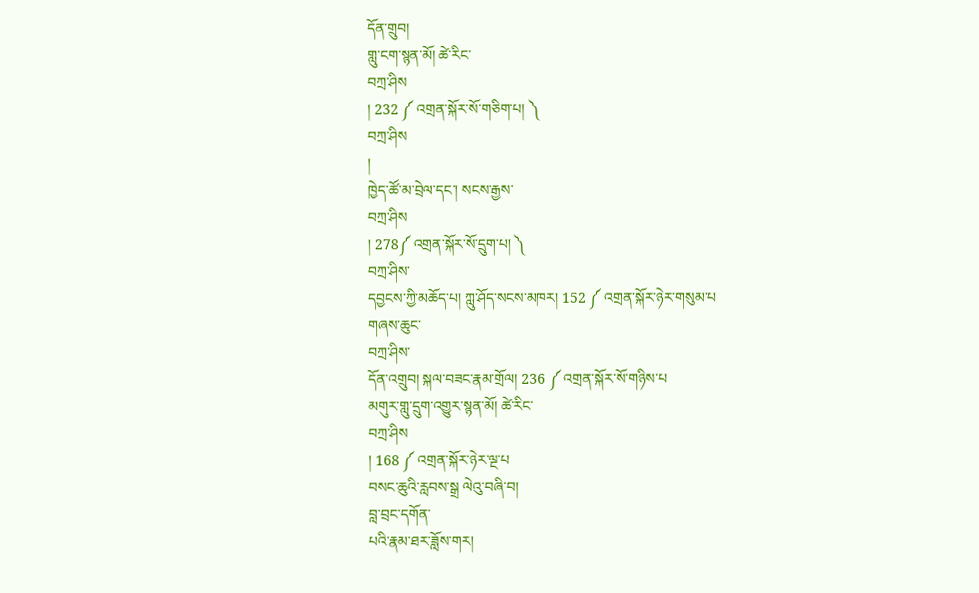དོན་གྲུབ།
གླུ་ངག་སྙན་མོ། ཚེ་རིང་
བཀྲ་ཤིས
། 232 ༼ འགྲན་སྐོར་སོ་གཅིག་པ། ༽
བཀྲ་ཤིས
།
ཁྱེད་ཚོ་མ་བྲེལ་དང་། སངས་རྒྱས་
བཀྲ་ཤིས
། 278༼ འགྲན་སྐོར་སོ་དྲུག་པ། ༽
བཀྲ་ཤིས་
དབྱངས་ཀྱི་མཆོད་པ། ཀླུ་ཤོད་སངས་མཁར། 152 ༼ འགྲན་སྐོར་ཉེར་གསུམ་པ
གཞས་ཆུང་
བཀྲ་ཤིས་
དོན་འགྲུབ། སྐལ་བཟང་རྣམ་གྲོལ། 236 ༼ འགྲན་སྐོར་སོ་གཉིས་པ
མགུར་གླུ་དྲུག་འགྱུར་སྙན་མོ། ཚེ་རིང་
བཀྲ་ཤིས
། 168 ༼ འགྲན་སྐོར་ཉེར་ལྔ་པ
བསང་ཆུའི་རླབས་སྒྲ ལེའུ་བཞི་བ།
བླ་བྲང་དགོན་
པའི་རྣམ་ཐར་ཟློས་གར།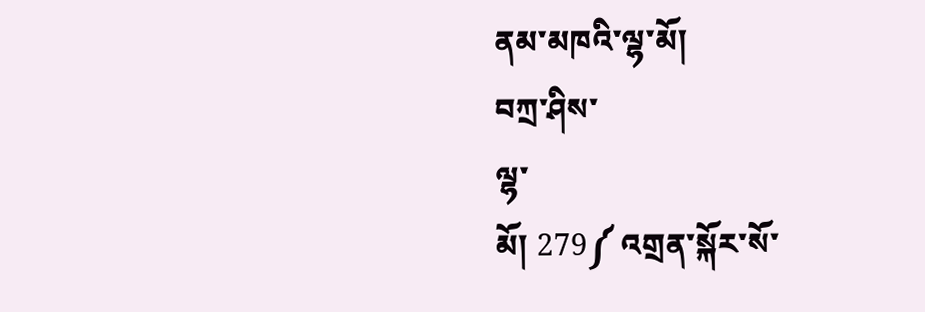ནམ་མཁའི་ལྷ་མོ།
བཀྲ་ཤིས་
ལྷ་
མོ། 279༼ འགྲན་སྐོར་སོ་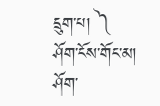དྲུག་པ། ༽
ཤོག་ངོས་གོང་མ།
ཤོག་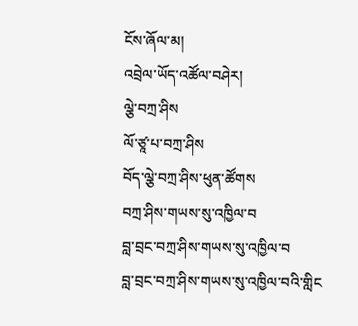ངོས་ཞོལ་མ།
འབྲེལ་ཡོད་འཚོལ་བཤེར།
ལྕེ་བཀྲ་ཤིས
ལོ་ཙཱ་པ་བཀྲ་ཤིས
བོད་ལྕེ་བཀྲ་ཤིས་ཕུན་ཚོགས
བཀྲ་ཤིས་གཡས་སུ་འཁྱིལ་བ
བླ་བྲང་བཀྲ་ཤིས་གཡས་སུ་འཁྱིལ་བ
བླ་བྲང་བཀྲ་ཤིས་གཡས་སུ་འཁྱིལ་བའི་གླིང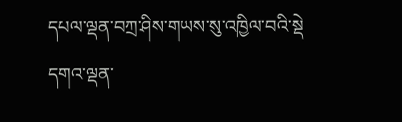དཔལ་ལྡན་བཀྲ་ཤིས་གཡས་སུ་འཁྱིལ་བའི་སྡེ
དགའ་ལྡན་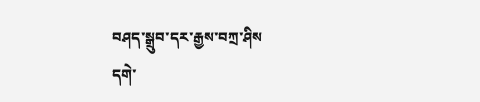བཤད་སྒྲུབ་དར་རྒྱས་བཀྲ་ཤིས
དགེ་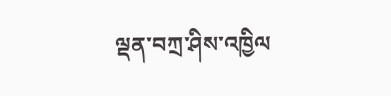ལྡན་བཀྲ་ཤིས་འཁྱིལ